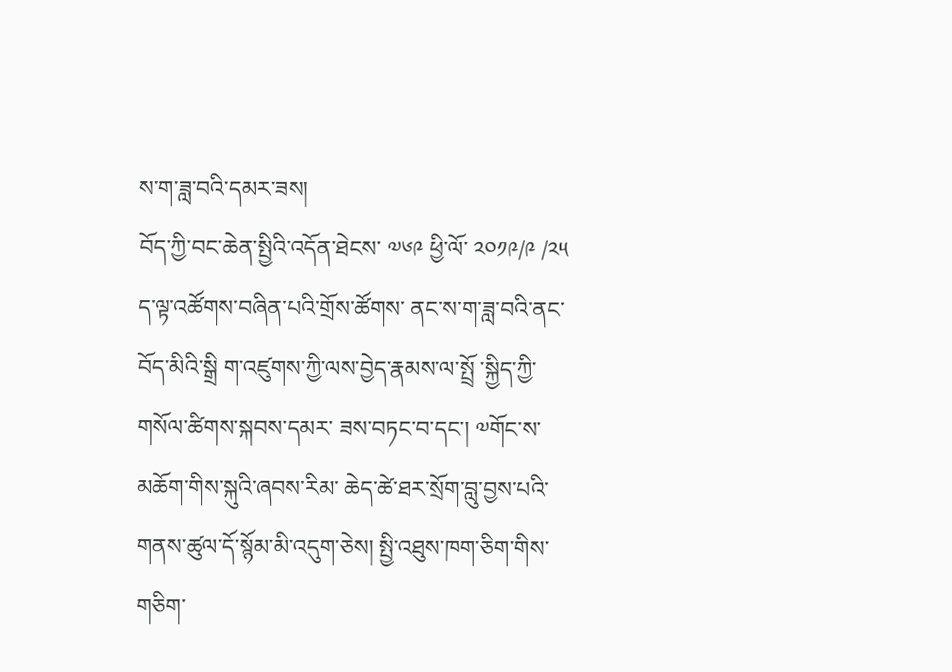ས་ག་ཟླ་བའི་དམར་ཟས།
བོད་ཀྱི་བང་ཆེན་སྤྱིའི་འདོན་ཐེངས་ ༧༦༩ ཕྱི་ལོ་ ༢༠༡༩/༩ /༢༥
ད་ལྟ་འཚོགས་བཞིན་པའི་གྲོས་ཚོགས་ ནང་ས་ག་ཟླ་བའི་ནང་བོད་མིའི་སྒྲི ག་འཛུགས་ཀྱི་ལས་བྱེད་རྣམས་ལ་སྤྲོ ་སྐྱིད་ཀྱི་གསོལ་ཚིགས་སྐབས་དམར་ ཟས་བཏང་བ་དང་། ༧གོང་ས་མཆོག་གིས་སྐུའི་ཞབས་རིམ་ ཆེད་ཚེ་ཐར་སྲོག་བླུ་བྱས་པའི་ གནས་ཚུལ་དོ་སྙོམ་མི་འདུག་ཅེས། སྤྱི་འཐུས་ཁག་ཅིག་གིས་གཅིག་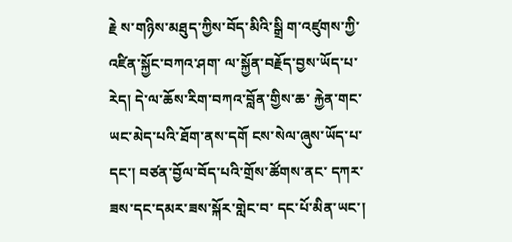རྗེ ས་གཉིས་མཐུད་ཀྱིས་བོད་མིའི་སྒྲི ག་འཛུགས་ཀྱི་འཛིན་སྐྱོང་བཀའ་ཤག་ ལ་སྐྱོན་བརྗོད་བྱས་ཡོད་པ་རེད། དེ་ལ་ཆོས་རིག་བཀའ་བློན་གྱིས་ཆ་ རྐྱེན་གང་ཡང་མེད་པའི་ཐོག་ནས་དགོ ངས་སེལ་ཞུས་ཡོད་པ་དང་། བཙན་བྱོལ་བོད་པའི་གྲོས་ཚོགས་ནང་ དཀར་ཟས་དང་དམར་ཟས་སྐོར་གླེང་བ་ དང་པོ་མིན་ཡང་།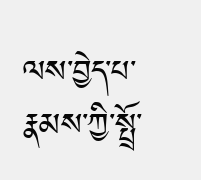ལས་བྱེད་པ་རྣམས་ཀྱི་སྤྲོ་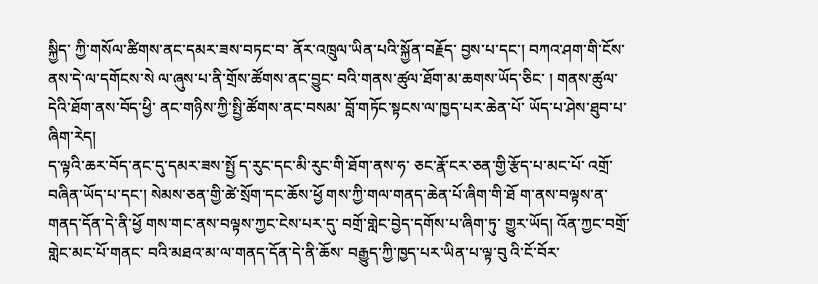སྐྱིད་ ཀྱི་གསོལ་ཚིགས་ནང་དམར་ཟས་བཏང་བ་ ནོར་འཁྲུལ་ཡིན་པའི་སྐྱོན་བརྗོད་ བྱས་པ་དང་། བཀའ་ཤག་གི་ངོས་ནས་དེ་ལ་དགོངས་སེ ལ་ཞུས་པ་ནི་གྲོས་ཚོགས་ནང་བྱུང་ བའི་གནས་ཚུལ་ཐོག་མ་ཆགས་ཡོད་ཅིང་ ། གནས་ཚུལ་དེའི་ཐོག་ནས་བོད་ཕྱི་ ནང་གཉིས་ཀྱི་སྤྱི་ཚོགས་ནང་བསམ་ བློ་གཏོང་སྟངས་ལ་ཁྱད་པར་ཆེན་པོ་ ཡོད་པ་ཤེས་ཐུབ་པ་ཞིག་རེད།
ད་ལྟའི་ཆར་བོད་ནང་དུ་དམར་ཟས་སྤྱོ ད་རུང་དང་མི་རུང་གི་ཐོག་ནས་ཧ་ ཅང་རྣོ་ངར་ཅན་གྱི་རྩོད་པ་མང་པོ་ འགྲོ་བཞིན་ཡོད་པ་དང་། སེམས་ཅན་གྱི་ཚེ་སྲོག་དང་ཆོས་ཕྱོ གས་ཀྱི་གལ་གནད་ཆེན་པོ་ཞིག་གི་ཐོ ག་ནས་བལྟས་ན་གནད་དོན་དེ་ནི་ཕྱོ གས་གང་ནས་བལྟས་ཀྱང་ངེས་པར་དུ་ བགྲོ་གླེང་བྱེད་དགོས་པ་ཞིག་ཏུ་ གྱུར་ཡོད། འོན་ཀྱང་བགྲོ་གླེང་མང་པོ་གནང་ བའི་མཐའ་མ་ལ་གནད་དོན་དེ་ནི་ཆོས་ བརྒྱུད་ཀྱི་ཁྱད་པར་ཡིན་པ་ལྟ་བུ འི་ངོ་བོར་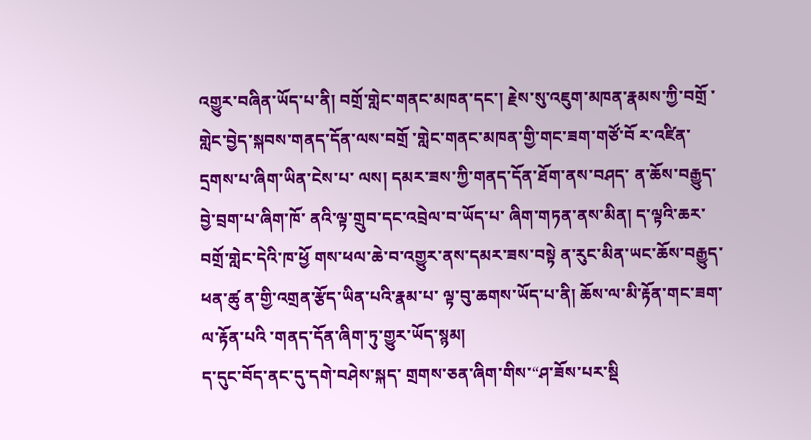འགྱུར་བཞིན་ཡོད་པ་ནི། བགྲོ་གླེང་གནང་མཁན་དང་། རྗེས་སུ་འཇུག་མཁན་རྣམས་ཀྱི་བགྲོ ་གླེང་བྱེད་སྐབས་གནད་དོན་ལས་བགྲོ ་གླེང་གནང་མཁན་གྱི་གང་ཟག་གཙོ་བོ ར་འཛིན་དྲགས་པ་ཞིག་ཡིན་ངེས་པ་ ལས། དམར་ཟས་ཀྱི་གནད་དོན་ཐོག་ནས་བཤད་ ན་ཆོས་བརྒྱུད་བྱེ་བྲག་པ་ཞིག་ཁོ་ ནའི་ལྟ་གྲུབ་དང་འབྲེལ་བ་ཡོད་པ་ ཞིག་གཏན་ནས་མིན། ད་ལྟའི་ཆར་བགྲོ་གླེང་དེའི་ཁ་ཕྱོ གས་ཕལ་ཆེ་བ་འགྱུར་ནས་དམར་ཟས་བསྟེ ན་རུང་མིན་ཡང་ཆོས་བརྒྱུད་ཕན་ཚུ ན་གྱི་འགྲན་རྩོད་ཡིན་པའི་རྣམ་པ་ ལྟ་བུ་ཆགས་ཡོད་པ་ནི། ཆོས་ལ་མི་རྟོན་གང་ཟག་ལ་རྟོན་པའི ་གནད་དོན་ཞིག་ཏུ་གྱུར་ཡོད་སྙམ།
ད་དུང་བོད་ནང་དུ་དགེ་བཤེས་སྐད་ གྲགས་ཅན་ཞིག་གིས་“ཤ་ཟོས་པར་སྡི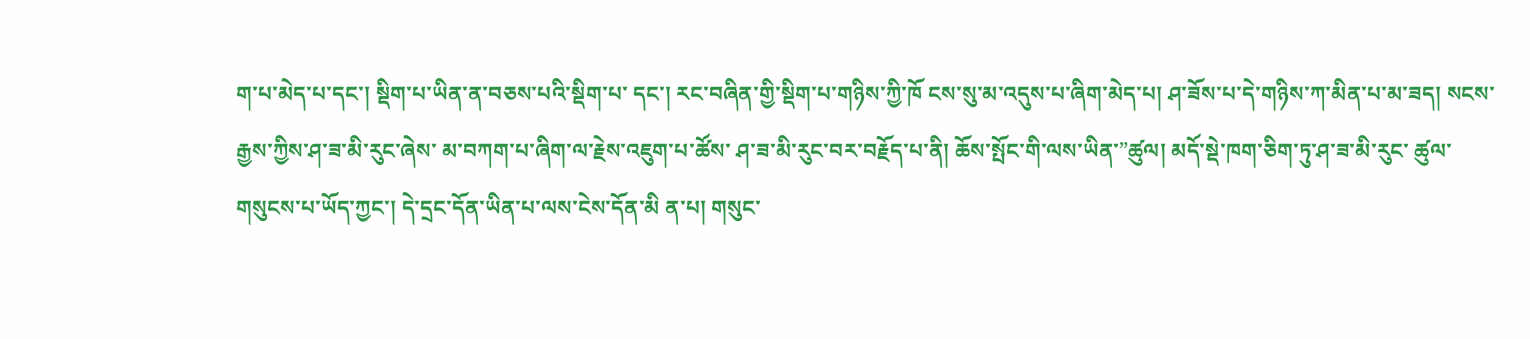ག་པ་མེད་པ་དང་། སྡིག་པ་ཡིན་ན་བཅས་པའི་སྡིག་པ་ དང་། རང་བཞིན་གྱི་སྡིག་པ་གཉིས་ཀྱི་ཁོ ངས་སུ་མ་འདུས་པ་ཞིག་མེད་པ། ཤ་ཟོས་པ་དེ་གཉིས་ཀ་མིན་པ་མ་ཟད། སངས་རྒྱས་ཀྱིས་ཤ་ཟ་མི་རུང་ཞེས་ མ་བཀག་པ་ཞིག་ལ་རྗེས་འཇུག་པ་ཚོས་ ཤ་ཟ་མི་རུང་བར་བརྗོད་པ་ནི། ཆོས་སྤོང་གི་ལས་ཡིན་”ཚུལ། མདོ་སྡེ་ཁག་ཅིག་ཏུ་ཤ་ཟ་མི་རུང་ ཚུལ་གསུངས་པ་ཡོད་ཀྱང་། དེ་དྲང་དོན་ཡིན་པ་ལས་ངེས་དོན་མི ན་པ། གསུང་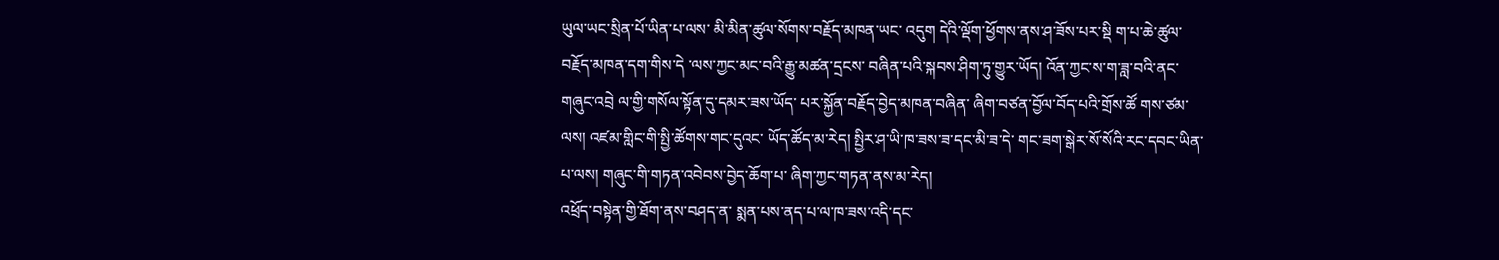ཡུལ་ཡང་སྲིན་པོ་ཡིན་པ་ལས་ མི་མིན་ཚུལ་སོགས་བརྗོད་མཁན་ཡང་ འདུག དེའི་ལྡོག་ཕྱོགས་ནས་ཤ་ཟོས་པར་སྡི ག་པ་ཆེ་ཚུལ་བརྗོད་མཁན་དག་གིས་དེ ་ལས་ཀྱང་མང་བའི་རྒྱུ་མཚན་དྲངས་ བཞིན་པའི་སྐབས་ཤིག་ཏུ་གྱུར་ཡོད། འོན་ཀྱང་ས་ག་ཟླ་བའི་ནང་གཞུང་འབྲེ ལ་གྱི་གསོལ་སྟོན་དུ་དམར་ཟས་ཡོད་ པར་སྐྱོན་བརྗོད་བྱེད་མཁན་བཞིན་ ཞིག་བཙན་བྱོལ་བོད་པའི་གྲོས་ཚོ གས་ཙམ་ལས། འཛམ་གླིང་གི་སྤྱི་ཚོགས་གང་དུའང་ ཡོད་ཚོད་མ་རེད། སྤྱིར་ཤ་ཡི་ཁ་ཟས་ཟ་དང་མི་ཟ་དེ་ གང་ཟག་སྒེར་སོ་སོའི་རང་དབང་ཡིན་ པ་ལས། གཞུང་གི་གཏན་འབེབས་བྱེད་ཆོག་པ་ ཞིག་ཀྱང་གཏན་ནས་མ་རེད།
འཕྲོད་བསྟེན་གྱི་ཐོག་ནས་བཤད་ན་ སྨན་པས་ནད་པ་ལ་ཁ་ཟས་འདི་དང་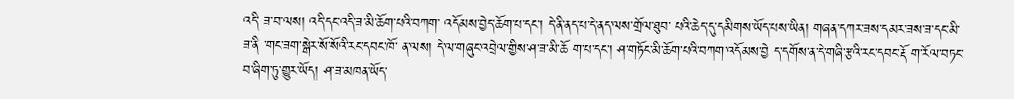འདི་ ཟ་བ་ལས། འདི་དང་འདི་ཟ་མི་ཆོག་པའི་བཀག་ འདོམས་བྱེད་ཆོག་པ་དང་། དེ་ནི་ནད་པ་དེ་ནད་ལས་གྲོལ་ཐུབ་ པའི་ཆེད་དུ་དམིགས་ཡོད་པས་ཡིན། གཞན་དཀར་ཟས་དམར་ཟས་ཟ་དང་མི་ཟ་ནི ་གང་ཟག་སྒེར་སོ་སོའི་རང་དབང་ཁོ་ ན་ལས། དེ་ལ་གཞུང་འབྲེལ་གྱིས་ཤ་ཟ་མི་ཆོ ག་པ་དང་། ཤ་གཏོང་མི་ཆོག་པའི་བཀག་འདོམས་བྱེ ད་དགོས་ན་དེ་གཞི་རྩའི་རང་དབང་རྡོ ག་རོལ་བཏང་བ་ཞིག་ཏུ་གྱུར་ཡོད། ཤ་ཟ་མཁན་ཡོད་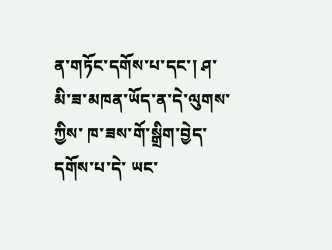ན་གཏོང་དགོས་པ་དང་། ཤ་མི་ཟ་མཁན་ཡོད་ན་དེ་ལུགས་ཀྱིས་ ཁ་ཟས་གོ་སྒྲིག་བྱེད་དགོས་པ་དེ་ ཡང་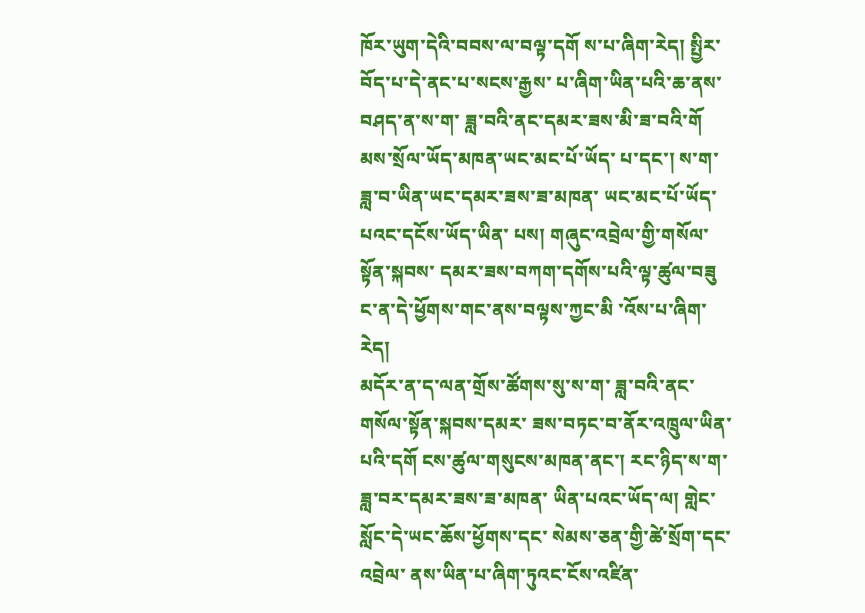ཁོར་ཡུག་དེའི་བབས་ལ་བལྟ་དགོ ས་པ་ཞིག་རེད། སྤྱིར་བོད་པ་དེ་ནང་པ་སངས་རྒྱས་ པ་ཞིག་ཡིན་པའི་ཆ་ནས་བཤད་ན་ས་ག་ ཟླ་བའི་ནང་དམར་ཟས་མི་ཟ་བའི་གོ མས་སྲོལ་ཡོད་མཁན་ཡང་མང་པོ་ཡོད་ པ་དང་། ས་ག་ཟླ་བ་ཡིན་ཡང་དམར་ཟས་ཟ་མཁན་ ཡང་མང་པོ་ཡོད་པའང་དངོས་ཡོད་ཡིན་ པས། གཞུང་འབྲེལ་གྱི་གསོལ་སྟོན་སྐབས་ དམར་ཟས་བཀག་དགོས་པའི་ལྟ་ཚུལ་བཟུ ང་ན་དེ་ཕྱོགས་གང་ནས་བལྟས་ཀྱང་མི ་འོས་པ་ཞིག་རེད།
མདོར་ན་ད་ལན་གྲོས་ཚོགས་སུ་ས་ག་ ཟླ་བའི་ནང་གསོལ་སྟོན་སྐབས་དམར་ ཟས་བཏང་བ་ནོར་འཁྲུལ་ཡིན་པའི་དགོ ངས་ཚུལ་གསུངས་མཁན་ནང་། རང་ཉིད་ས་ག་ཟླ་བར་དམར་ཟས་ཟ་མཁན་ ཡིན་པའང་ཡོད་ལ། གླེང་སློང་དེ་ཡང་ཆོས་ཕྱོགས་དང་ སེམས་ཅན་གྱི་ཚེ་སྲོག་དང་འབྲེལ་ ནས་ཡིན་པ་ཞིག་ཏུའང་ངོས་འཛིན་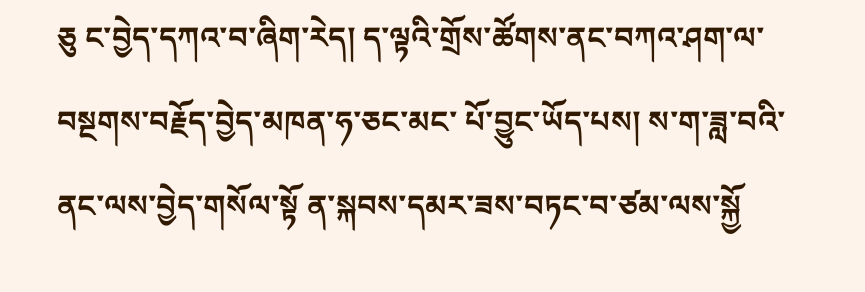ཅུ ང་བྱེད་དཀའ་བ་ཞིག་རེད། ད་ལྟའི་གྲོས་ཚོགས་ནང་བཀའ་ཤག་ལ་ བསྔགས་བརྗོད་བྱེད་མཁན་ཧ་ཅང་མང་ པོ་བྱུང་ཡོད་པས། ས་ག་ཟླ་བའི་ནང་ལས་བྱེད་གསོལ་སྟོ ན་སྐབས་དམར་ཟས་བཏང་བ་ཙམ་ལས་སྐྱོ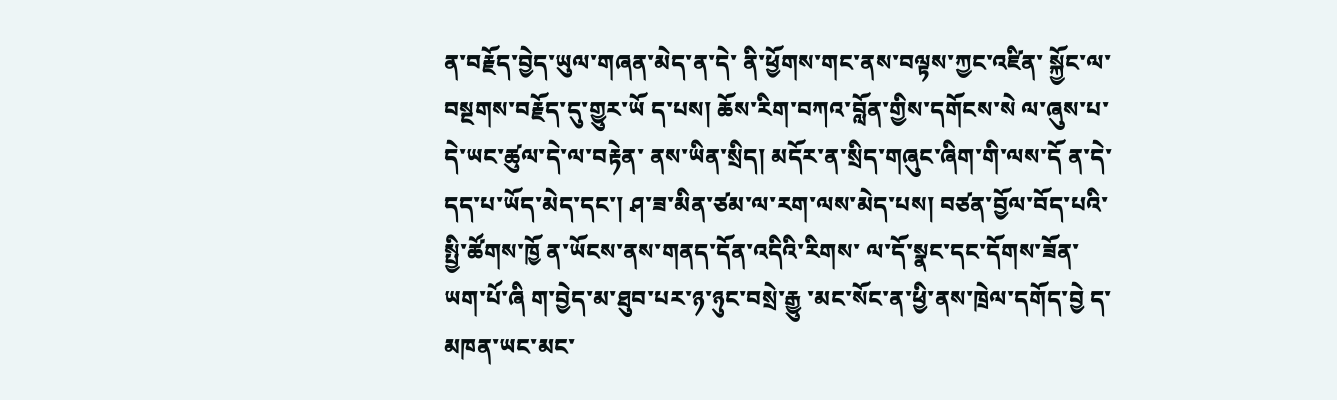ན་བརྗོད་བྱེད་ཡུལ་གཞན་མེད་ན་དེ་ ནི་ཕྱོགས་གང་ནས་བལྟས་ཀྱང་འཛིན་ སྐྱོང་ལ་བསྔགས་བརྗོད་དུ་གྱུར་ཡོ ད་པས། ཆོས་རིག་བཀའ་བློན་གྱིས་དགོངས་སེ ལ་ཞུས་པ་དེ་ཡང་ཚུལ་དེ་ལ་བརྟེན་ ནས་ཡིན་སྲིད། མདོར་ན་སྲིད་གཞུང་ཞིག་གི་ལས་དོ ན་དེ་དད་པ་ཡོད་མེད་དང་། ཤ་ཟ་མིན་ཙམ་ལ་རག་ལས་མེད་པས། བཙན་བྱོལ་བོད་པའི་སྤྱི་ཚོགས་ཁྱོ ན་ཡོངས་ནས་གནད་དོན་འདིའི་རིགས་ ལ་དོ་སྣང་དང་དོགས་ཟོན་ཡག་པོ་ཞི ག་བྱེད་མ་ཐུབ་པར་ཉ་ཉུང་བསྲེ་རྒྱུ ་མང་སོང་ན་ཕྱི་ནས་ཁྲེལ་དགོད་བྱེ ད་མཁན་ཡང་མང་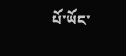པོ་ཡོང་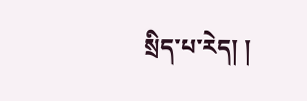སྲིད་པ་རེད། །